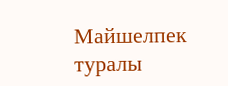Майшелпек туралы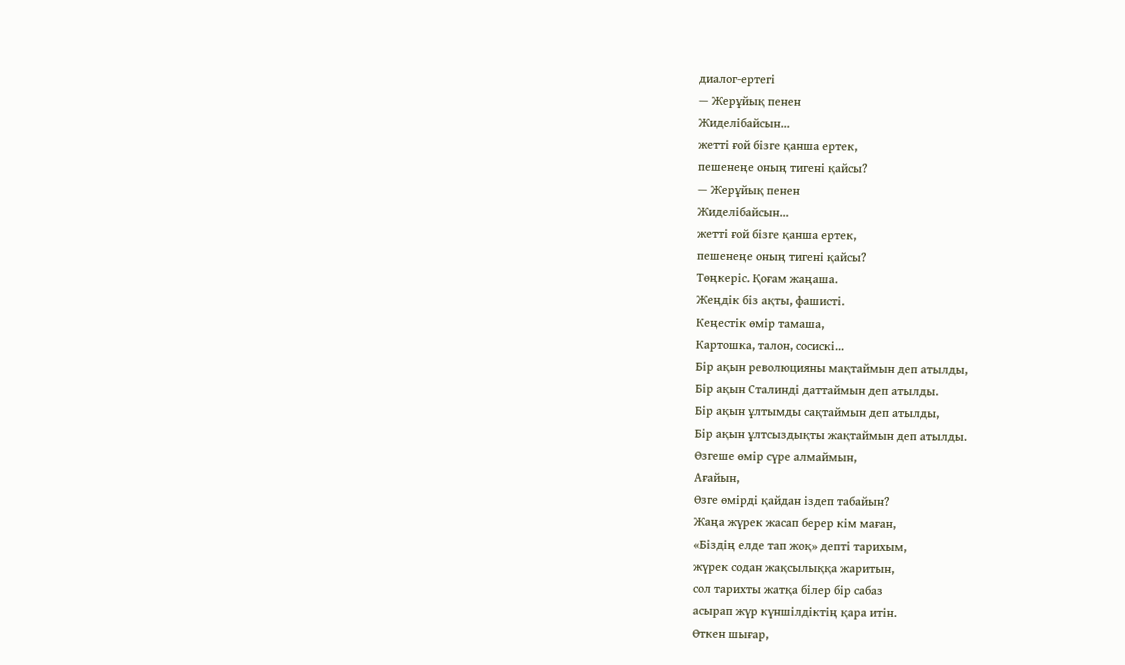диалог-ертегі
— Жерұйық пенен
Жиделібайсын...
жетті ғой бізге қанша ертек,
пешенеңе оның тигені қайсы?
— Жерұйық пенен
Жиделібайсын...
жетті ғой бізге қанша ертек,
пешенеңе оның тигені қайсы?
Төңкеріс. Қоғам жаңаша.
Жеңдік біз ақты, фашисті.
Кеңестік өмір тамаша,
Картошка, талон, сосискі...
Бір ақын революцияны мақтаймын деп атылды,
Бір ақын Сталинді даттаймын деп атылды.
Бір ақын ұлтымды сақтаймын деп атылды,
Бір ақын ұлтсыздықты жақтаймын деп атылды.
Өзгеше өмір сүре алмаймын,
Ағайын,
Өзге өмірді қайдан іздеп табайын?
Жаңа жүрек жасап берер кім маған,
«Біздің елде тап жоқ» депті тарихым,
жүрек содан жақсылыққа жаритын,
сол тарихты жатқа білер бір сабаз
асырап жүр күншілдіктің қара итін.
Өткен шығар,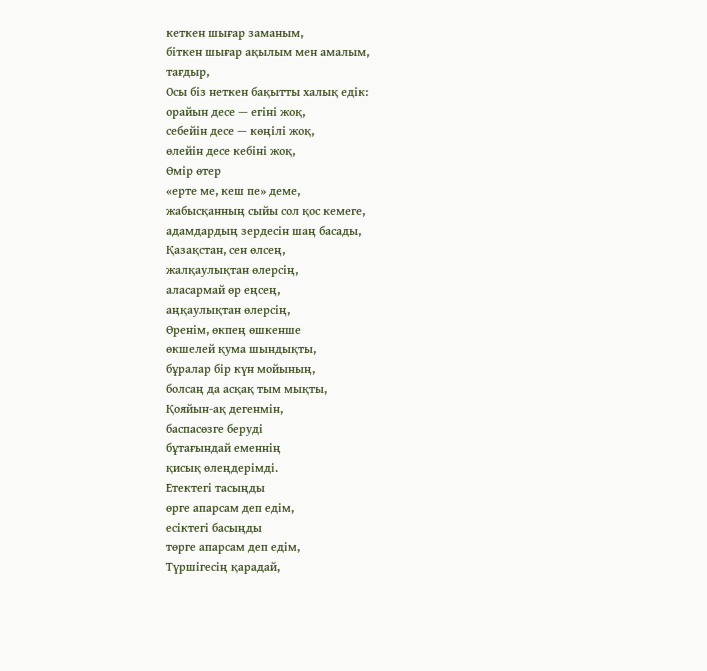кеткен шығар заманым,
біткен шығар ақылым мен амалым,
тағдыр,
Осы біз неткен бақытты халық едік:
орайын десе — егіні жоқ,
себейін десе — көңілі жоқ,
өлейін десе кебіні жоқ,
Өмір өтер
«ерте ме, кеш пе» деме,
жабысқанның сыйы сол қос кемеге,
адамдардың зердесін шаң басады,
Қазақстан, сен өлсең,
жалқаулықтан өлерсің,
аласармай өр еңсең,
аңқаулықтан өлерсің,
Өренім, өкпең өшкенше
өкшелей қума шындықты,
бұралар бір күн мойының,
болсаң да асқақ тым мықты,
Қояйын-ақ дегенмін,
баспасөзге беруді
бұтағындай еменнің
қисық өлеңдерімді.
Етектегі тасыңды
өрге апарсам деп едім,
есіктегі басыңды
төрге апарсам деп едім,
Түршігесің қарадай,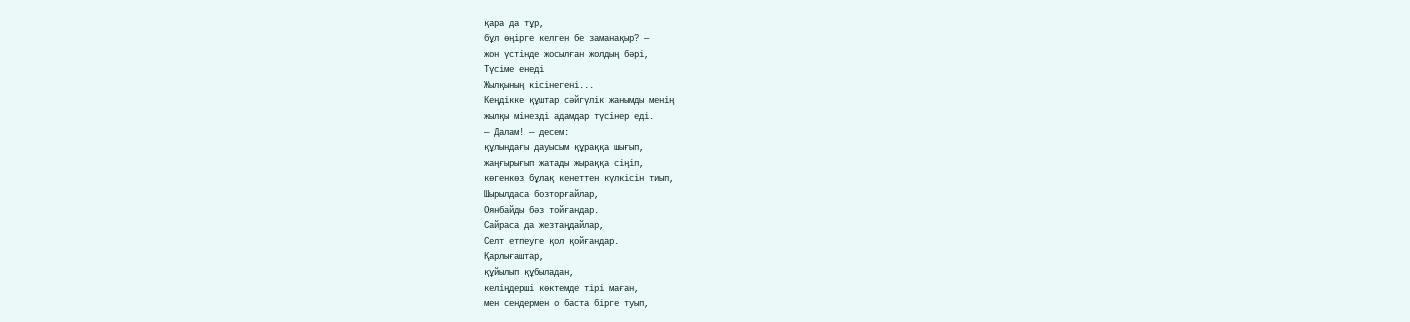қара да тұр,
бұл өңірге келген бе заманақыр? —
жон үстінде жосылған жолдың бәрі,
Түсіме енеді
Жылқының кісінегені...
Кеңдікке құштар сәйгүлік жанымды менің
жылқы мінезді адамдар түсінер еді.
— Далам! — десем:
құлындағы дауысым құраққа шығып,
жаңғырығып жатады жыраққа сіңіп,
көгенкөз бұлақ кенеттен күлкісін тиып,
Шырылдаса бозторғайлар,
Оянбайды бәз тойғандар.
Сайраса да жезтаңдайлар,
Селт етпеуге қол қойғандар.
Қарлығаштар,
құйылып құбыладан,
келіңдерші көктемде тірі маған,
мен сендермен о баста бірге туып,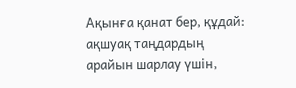Ақынға қанат бер, құдай:
ақшуақ таңдардың
арайын шарлау үшін,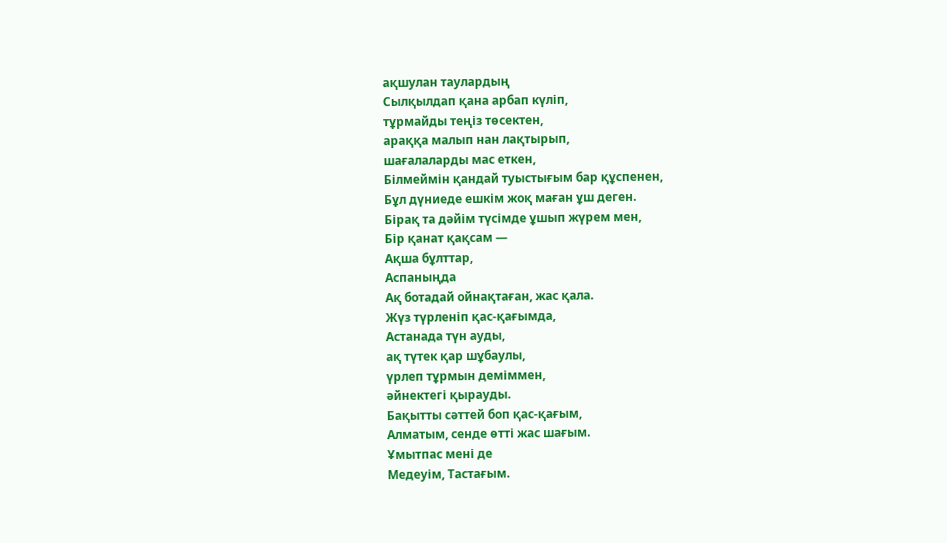ақшулан таулардың
Сылқылдап қана арбап күліп,
тұрмайды теңіз төсектен,
араққа малып нан лақтырып,
шағалаларды мас еткен,
Білмеймін қандай туыстығым бар құспенен,
Бұл дүниеде ешкім жоқ маған ұш деген.
Бірақ та дәйім түсімде ұшып жүрем мен,
Бір қанат қақсам —
Ақша бұлттар,
Аспаныңда
Ақ ботадай ойнақтаған, жас қала.
Жүз түрленіп қас-қағымда,
Астанада түн ауды,
ақ түтек қар шұбаулы,
үрлеп тұрмын деміммен,
әйнектегі қырауды.
Бақытты сәттей боп қас-қағым,
Алматым, сенде өтті жас шағым.
Ұмытпас мені де
Медеуім, Тастағым.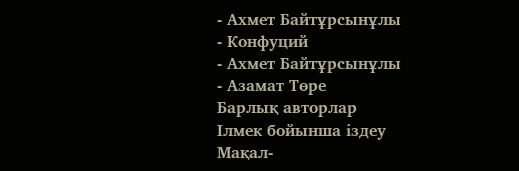- Ахмет Байтұрсынұлы
- Конфуций
- Ахмет Байтұрсынұлы
- Азамат Төре
Барлық авторлар
Ілмек бойынша іздеу
Мақал-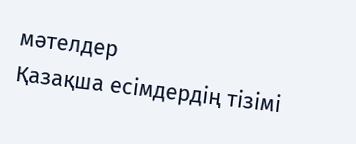мәтелдер
Қазақша есімдердің тізімі